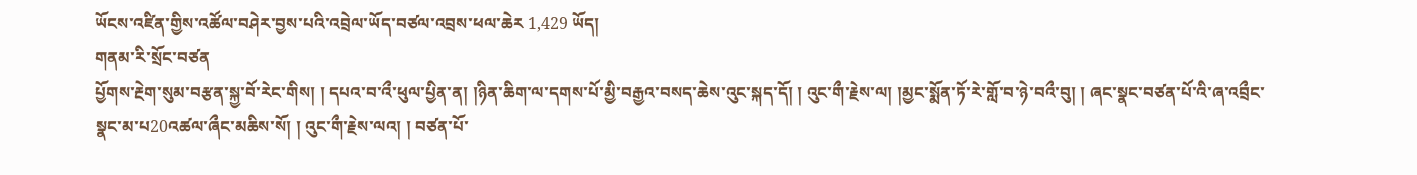ཡོངས་འཛིན་གྱིས་འཚོལ་བཤེར་བྱས་པའི་འབྲེལ་ཡོད་བཙལ་འབྲས་ཕལ་ཆེར 1,429 ཡོད།
གནམ་རི་སྲོང་བཙན
པྱོགས་རྔེག་སུམ་བརྩན་སྐྱ་བོ་རེང་གིས། ། དཔའ་བ་འྀ་ཕུལ་པྱིན་ན། །ཉིན་ཆིག་ལ་དགས་པོ་མྱི་བརྒྱའ་བསད་ཆེས་འུང་སྐད་དོ། ། འུང་གྀ་རྗེས་ལ། །མྱང་སྨོན་ཏོ་རེ་གློ་བ་ཉེ་བའྀ་བུ། ། ཞང་སྣང་བཙན་པོ་འི་ཞ་འབྲྀང་སྣང་མ་པ20འཚལ་ཞྀང་མཆིས་སོ། ། འུང་གྀ་རྗེས་ལའ། ། བཙན་པོ་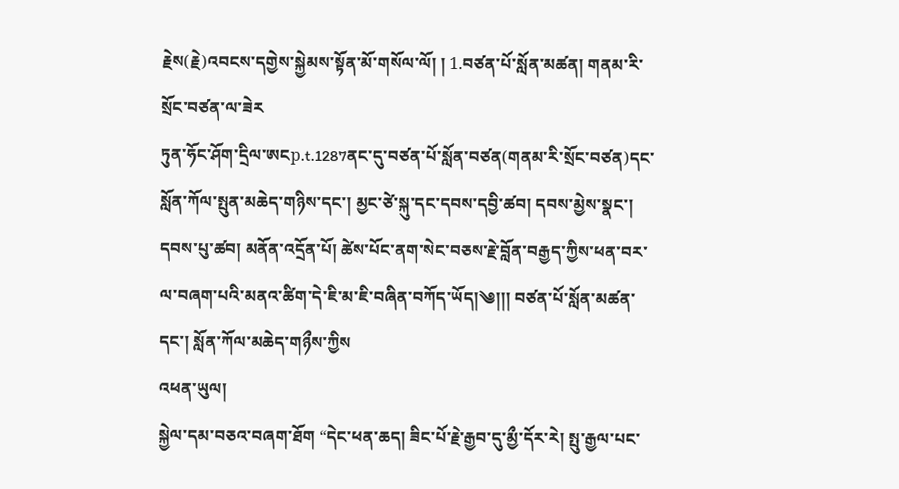རྗེས(རྗེ)འབངས་དགྱེས་སྐྱེམས་སྟོན་མོ་གསོལ་ལོ། ། 1.བཙན་པོ་སློན་མཚན། གནམ་རི་སྲོང་བཙན་ལ་ཟེར
ཏུན་ཧོང་ཤོག་དྲིལ་ཨངp.t.1287ནང་དུ་བཙན་པོ་སློན་བཙན(གནམ་རི་སྲོང་བཙན)དང་སློན་ཀོལ་སྤུན་མཆེད་གཉིས་དང་། མྱང་ཙེ་སྐུ་དང་དབས་དབྱི་ཚབ། དབས་མྱེས་སྣང་། དབས་པུ་ཚབ། མནོན་འདྲོན་པོ། ཚེས་པོང་ནག་སེང་བཅས་རྗེ་བློན་བརྒྱད་ཀྱིས་ཕན་བར་ལ་བཞག་པའི་མནའ་ཚིག་དེ་ཇི་མ་ཇི་བཞིན་བཀོད་ཡོད།༄།།། བཙན་པོ་སློན་མཚན་དང་། སློན་ཀོལ་མཆེད་གཉྀས་ཀྱིས
འཕན་ཡུལ།
སྐྱེལ་དམ་བཅའ་བཞག་ཐོག “དེང་ཕན་ཆད། ཟིང་པོ་རྗེ་རྒྱབ་དུ་མྱྀ་དོར་རེ། སྤུ་རྒྱལ་པང་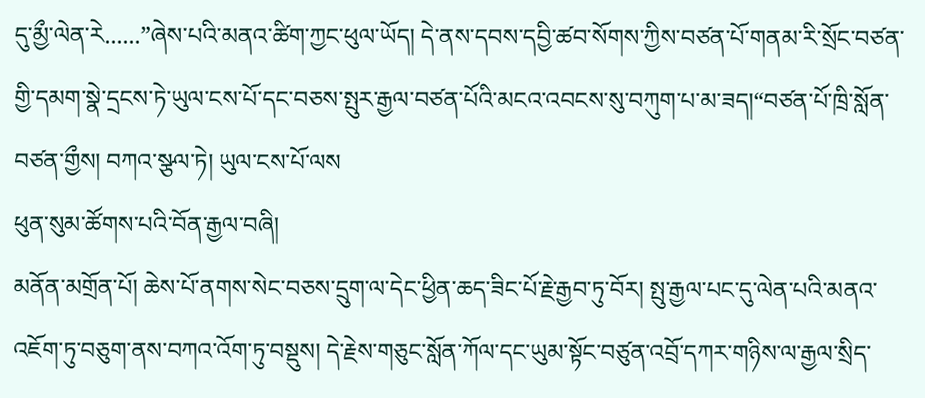དུ་མྱྀ་ལེན་རེ......”ཞེས་པའི་མནའ་ཚིག་ཀྱང་ཕུལ་ཡོད། དེ་ནས་དབས་དབྱི་ཚབ་སོགས་ཀྱིས་བཙན་པོ་གནམ་རི་སྲོང་བཙན་གྱི་དམག་སྣེ་དྲངས་ཏེ་ཡུལ་ངས་པོ་དང་བཅས་སྤུར་རྒྱལ་བཙན་པོའི་མངའ་འབངས་སུ་བཀུག་པ་མ་ཟད།“བཙན་པོ་ཁྲི་སློན་བཙན་གྱྀས། བཀའ་སྩལ་ཏེ། ཡུལ་ངས་པོ་ལས
ཕུན་སུམ་ཚོགས་པའི་བོན་རྒྱལ་བཞི།
མནོན་མགྲོན་པོ། ཆེས་པོ་ནགས་སེང་བཅས་དྲུག་ལ་དེང་ཕྱིན་ཆད་ཟིང་པོ་རྗེ་རྒྱབ་ཏུ་བོར། སྤུ་རྒྱལ་པང་དུ་ལེན་པའི་མནའ་འཇོག་ཏུ་བཅུག་ནས་བཀའ་འོག་ཏུ་བསྡུས། དེ་རྗེས་གཅུང་སློན་ཀོལ་དང་ཡུམ་སྟོང་བཙུན་འབྲོ་དཀར་གཉིས་ལ་རྒྱལ་སྲིད་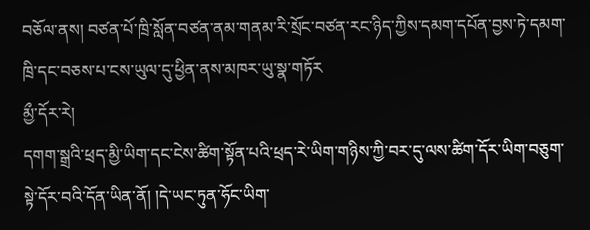བཅོལ་ནས། བཙན་པོ་ཁྲི་སློན་བཙན་ནམ་གནམ་རི་སྲོང་བཙན་རང་ཉིད་ཀྱིས་དམག་དཔོན་བྱས་ཏེ་དམག་ཁྲི་དང་བཅས་པ་ངས་ཡུལ་དུ་ཕྱིན་ནས་མཁར་ཡུ་སྣ་གཏོར
མྱྀ་དོར་རེ།
དགག་སྒྲའི་ཕྲད་མྱི་ཡིག་དང་ངེས་ཚིག་སྟོན་པའི་ཕྲད་རེ་ཡིག་གཉིས་ཀྱི་བར་དུ་ལས་ཚིག་དོར་ཡིག་བཅུག་སྟེ་དོར་བའི་དོན་ཡིན་ནོ། །དེ་ཡང་ཏུན་ཧོང་ཡིག་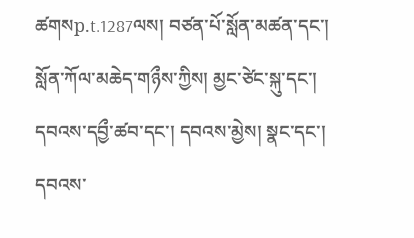ཚགསp.t.1287ལས། བཙན་པོ་སློན་མཚན་དང་། སློན་ཀོལ་མཆེད་གཉྀས་ཀྱིས། མྱང་ཙེང་སྐུ་དང་། དབའས་དབྱྀ་ཚབ་དང་། དབའས་མྱེས། སྣང་དང་། དབའས་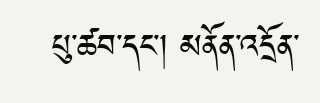པུ་ཚབ་དང་། མནོན་འདྲོན་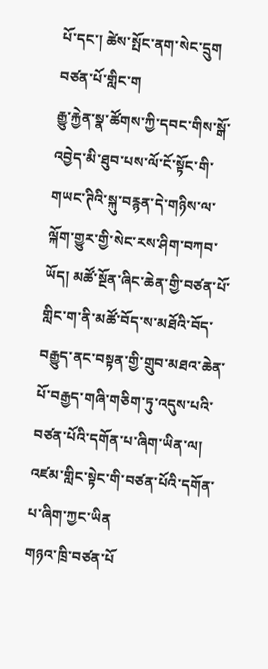པོ་དང་། ཚེས་སྤོང་ནག་སེང་དྲུག
བཙན་པོ་གླིང་ག
རྒྱུ་རྐྱེན་སྣ་ཚོགས་ཀྱི་དབང་གིས་སྒོ་འབྱེད་མི་ཐུབ་པས་ལོ་ངོ་སྟོང་གི་གཡང་ཊིའི་སྐུ་བརྙན་དེ་གཉིས་ལ་ལྐོག་གྱུར་གྱི་སེང་རས་ཤིག་བཀབ་ཡོད། མཚོ་སྔོན་ཞིང་ཆེན་གྱི་བཙན་པོ་གླིང་ག་ནི་མཚོ་བོད་ས་མཐོའི་བོད་བརྒྱུད་ནང་བསྟན་གྱི་གྲུབ་མཐའ་ཆེན་པོ་བརྒྱད་གཞི་གཅིག་ཏུ་འདུས་པའི་བཙན་པོའི་དགོན་པ་ཞིག་ཡིན་ལ། འཛམ་གླིང་སྟེང་གི་བཙན་པོའི་དགོན་པ་ཞིག་ཀྱང་ཡིན
གཉའ་ཁྲི་བཙན་པོ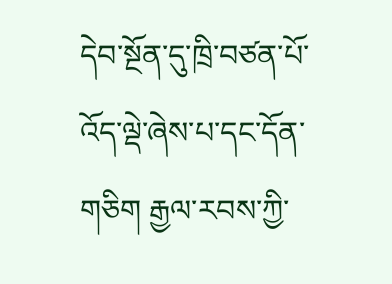དེབ་སྔོན་དུ་ཁྲི་བཙན་པོ་འོད་ལྡེ་ཞེས་པ་དང་དོན་གཅིག རྒྱལ་རབས་ཀྱི་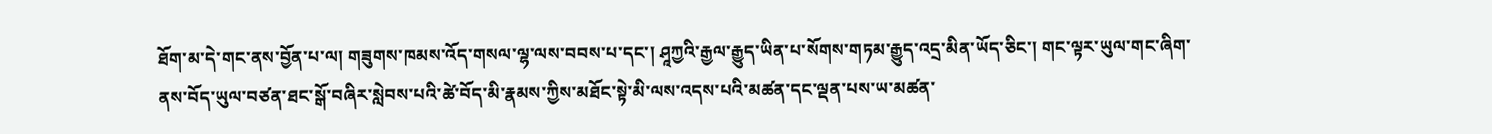ཐོག་མ་དེ་གང་ནས་བྱོན་པ་ལ། གཟུགས་ཁམས་འོད་གསལ་ལྷ་ལས་བབས་པ་དང་། ཤཱཀྱའི་རྒྱལ་རྒྱུད་ཡིན་པ་སོགས་གཏམ་རྒྱུད་འདྲ་མིན་ཡོད་ཅིང་། གང་ལྟར་ཡུལ་གང་ཞིག་ནས་བོད་ཡུལ་བཙན་ཐང་སྒོ་བཞིར་སླེབས་པའི་ཚེ་བོད་མི་རྣམས་ཀྱིས་མཐོང་སྟེ་མི་ལས་འདས་པའི་མཚན་དང་ལྡན་པས་ཡ་མཚན་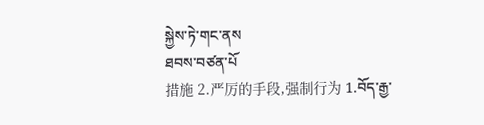སྐྱེས་ཏེ་གང་ནས
ཐབས་བཙན་པོ
措施 2.严厉的手段,强制行为 1.བོད་རྒྱ་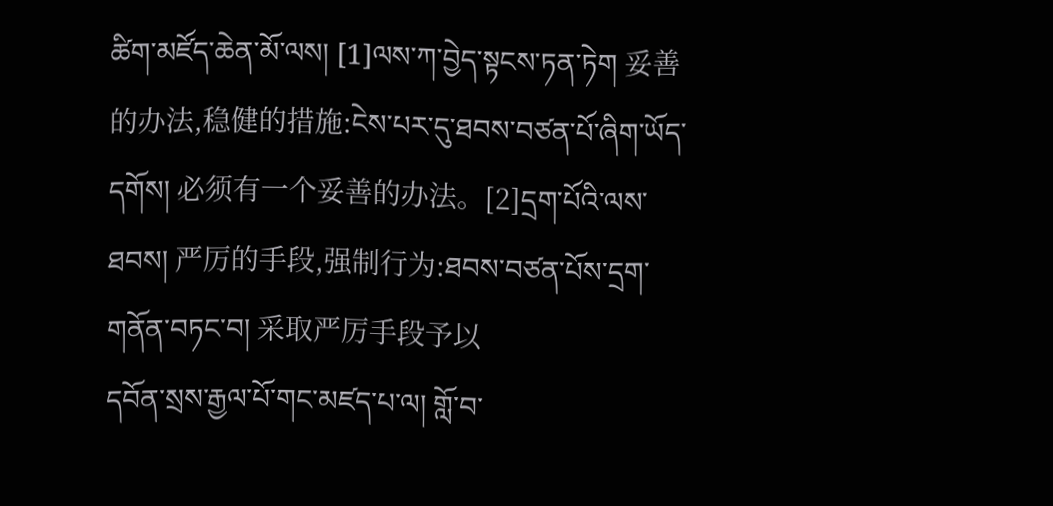ཚིག་མཛོད་ཆེན་མོ་ལས། [1]ལས་ཀ་བྱེད་སྟངས་ཏན་ཏེག 妥善的办法,稳健的措施:ངེས་པར་དུ་ཐབས་བཙན་པོ་ཞིག་ཡོད་དགོས། 必须有一个妥善的办法。[2]དྲག་པོའི་ལས་ཐབས། 严厉的手段,强制行为:ཐབས་བཙན་པོས་དྲག་གནོན་བཏང་བ། 采取严厉手段予以
དབོན་སྲས་རྒྱལ་པོ་གང་མཛད་པ་ལ། གློ་བ་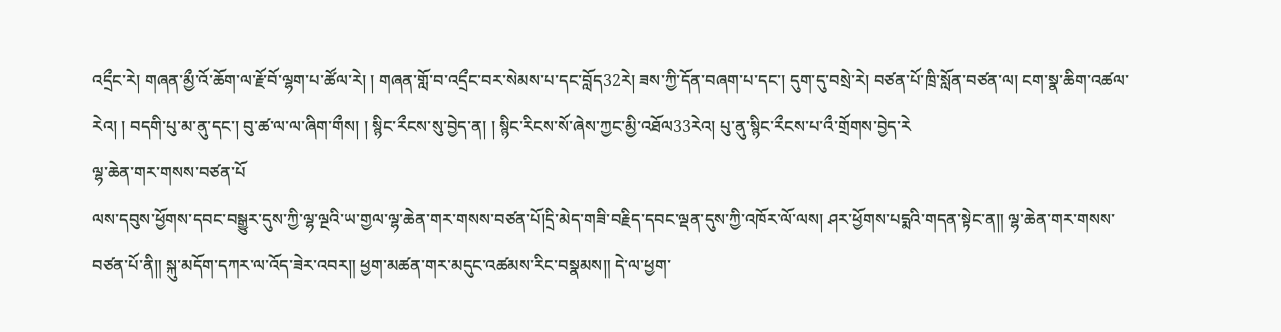འདྲྀང་རེ། གཞན་མྱྀ་འོ་ཆོག་ལ་རྗོ་བོ་ལྷག་པ་ཚོལ་རེ། ། གཞན་གློ་བ་འདྲྀང་བར་སེམས་པ་དང་བློད32རེ། ཟས་ཀྱི་དོན་བཞག་པ་དང་། དུག་དུ་བསྲེ་རེ། བཙན་པོ་ཁྲི་སློན་བཙན་ལ། ངག་སྣ་ཆིག་འཚལ་རེའ། ། བདགི་པུ་མ་ནུ་དང་། བུ་ཚ་ལ་ལ་ཞིག་གྀས། ། སྙིང་རྀངས་སུ་བྱེད་ན། ། སྙིང་རིངས་སོ་ཞེས་ཀྱང་མྱི་འཐོལ33རེའ། པུ་ནུ་སྙིང་རྀངས་པ་འྀ་གྲོགས་བྱེད་རེ
ལྷ་ཆེན་གར་གསས་བཙན་པོ
ལས་དབུས་ཕྱོགས་དབང་བསྒྱུར་དུས་ཀྱི་ལྷ་ལྔའི་ཡ་གྱལ་ལྷ་ཆེན་གར་གསས་བཙན་པོ།དྲི་མེད་གཟི་བརྗིད་དབང་ལྡན་དུས་ཀྱི་འཁོར་ལོ་ལས། ཤར་ཕྱོགས་པདྨའི་གདན་སྟེང་ན༎ ལྷ་ཆེན་གར་གསས་བཙན་པོ་ནི༎ སྐུ་མདོག་དཀར་ལ་འོད་ཟེར་འབར༎ ཕྱག་མཚན་གར་མདུང་འཚམས་རིང་བསྣམས༎ དེ་ལ་ཕྱག་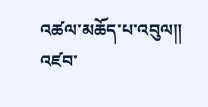འཚལ་མཆོད་པ་འབུལ༎ འཛབ་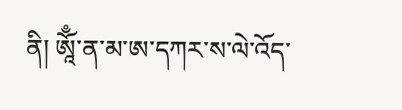ནི། ཨཱོྃ་ན་མ་ཨ་དཀར་ས་ལེ་འོད་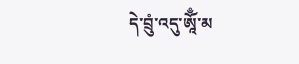དེ་བྲུཾ་འདུ་ཨཱོྃ་མ